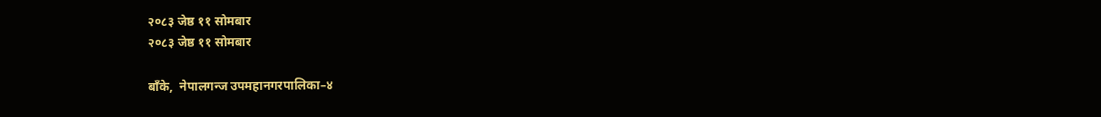२०८३ जेष्ठ ११ सोमबार
२०८३ जेष्ठ ११ सोमबार

बाँके,  नेपालगन्ज उपमहानगरपालिका–४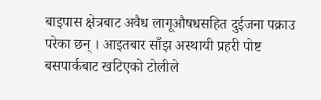बाइपास क्षेत्रबाट अवैध लागूऔषधसहित दुईजना पक्राउ परेका छन् । आइतबार साँझ अस्थायी प्रहरी पोष्ट बसपार्कबाट खटिएको टोलीले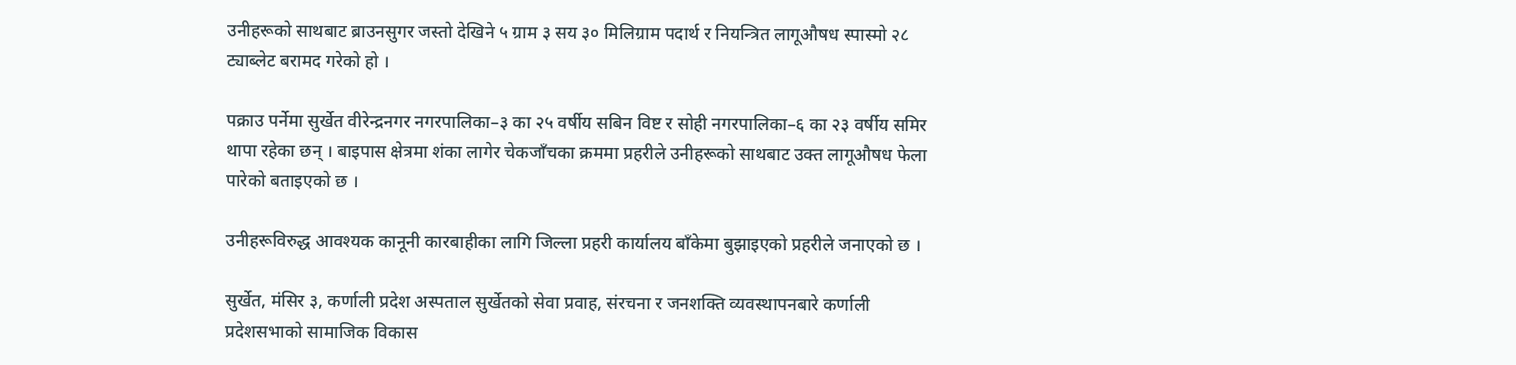उनीहरूको साथबाट ब्राउनसुगर जस्तो देखिने ५ ग्राम ३ सय ३० मिलिग्राम पदार्थ र नियन्त्रित लागूऔषध स्पास्मो २८ ट्याब्लेट बरामद गरेको हो ।

पक्राउ पर्नेमा सुर्खेत वीरेन्द्रनगर नगरपालिका–३ का २५ वर्षीय सबिन विष्ट र सोही नगरपालिका–६ का २३ वर्षीय समिर थापा रहेका छन् । बाइपास क्षेत्रमा शंका लागेर चेकजाँचका क्रममा प्रहरीले उनीहरूको साथबाट उक्त लागूऔषध फेला पारेको बताइएको छ ।

उनीहरूविरुद्ध आवश्यक कानूनी कारबाहीका लागि जिल्ला प्रहरी कार्यालय बाँकेमा बुझाइएको प्रहरीले जनाएको छ ।

सुर्खेत, मंसिर ३, कर्णाली प्रदेश अस्पताल सुर्खेतको सेवा प्रवाह, संरचना र जनशक्ति व्यवस्थापनबारे कर्णाली प्रदेशसभाको सामाजिक विकास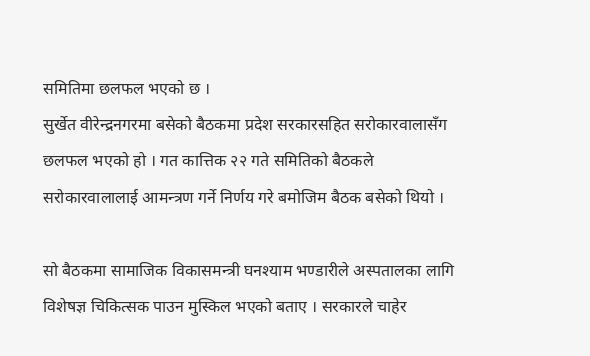समितिमा छलफल भएको छ ।
सुर्खेत वीरेन्द्रनगरमा बसेको बैठकमा प्रदेश सरकारसहित सरोकारवालासँग छलफल भएको हो । गत कात्तिक २२ गते समितिको बैठकले सरोकारवालालाई आमन्त्रण गर्ने निर्णय गरे बमोजिम बैठक बसेको थियो ।

सो बैठकमा सामाजिक विकासमन्त्री घनश्याम भण्डारीले अस्पतालका लागि विशेषज्ञ चिकित्सक पाउन मुस्किल भएको बताए । सरकारले चाहेर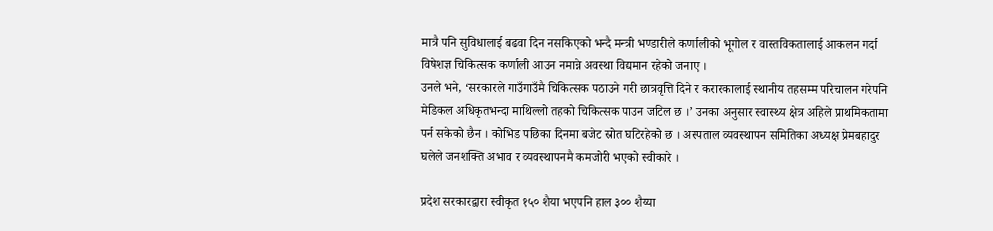मात्रै पनि सुविधालाई बढवा दिन नसकिएको भन्दै मन्त्री भण्डारीले कर्णालीको भूगोल र वास्तविकतालाई आकलन गर्दा विषेशज्ञ चिकित्सक कर्णाली आउन नमान्ने अवस्था विद्यमान रहेको जनाए ।
उनले भने, ‘सरकारले गाउँगाउँमै चिकित्सक पठाउने गरी छात्रवृत्ति दिने र करारकालाई स्थानीय तहसम्म परिचालन गरेपनि मेडिकल अधिकृतभन्दा माथिल्लो तहको चिकित्सक पाउन जटिल छ ।’ उनका अनुसार स्वास्थ्य क्षेत्र अहिले प्राथमिकतामा पर्न सकेको छैन । कोभिड पछिका दिनमा बजेट स्रोत घटिरहेको छ । अस्पताल व्यवस्थापन समितिका अध्यक्ष प्रेमबहादुर घलेले जनशक्ति अभाव र व्यवस्थापनमै कमजोरी भएको स्वीकारे ।

प्रदेश सरकारद्वारा स्वीकृत १५० शैया भएपनि हाल ३०० शैय्या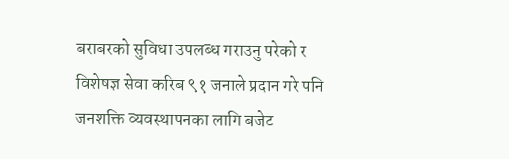बराबरको सुविधा उपलब्ध गराउनु परेको र विशेषज्ञ सेवा करिब ९१ जनाले प्रदान गरे पनि जनशक्ति व्यवस्थापनका लागि बजेट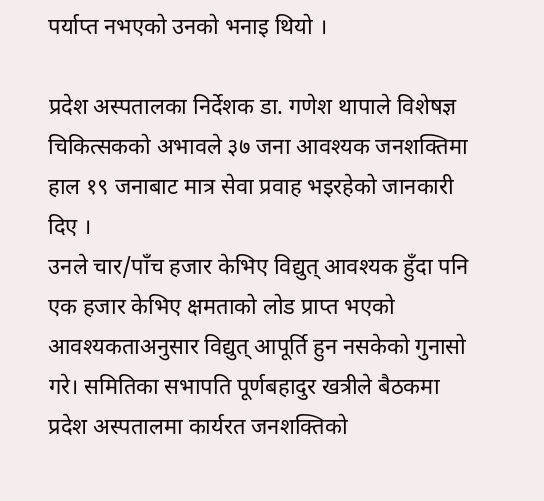पर्याप्त नभएको उनको भनाइ थियो ।

प्रदेश अस्पतालका निर्देशक डा. गणेश थापाले विशेषज्ञ चिकित्सकको अभावले ३७ जना आवश्यक जनशक्तिमा हाल १९ जनाबाट मात्र सेवा प्रवाह भइरहेको जानकारी दिए ।
उनले चार/पाँच हजार केभिए विद्युत् आवश्यक हुँदा पनि एक हजार केभिए क्षमताको लोड प्राप्त भएको आवश्यकताअनुसार विद्युत् आपूर्ति हुन नसकेको गुनासो गरे। समितिका सभापति पूर्णबहादुर खत्रीले बैठकमा प्रदेश अस्पतालमा कार्यरत जनशक्तिको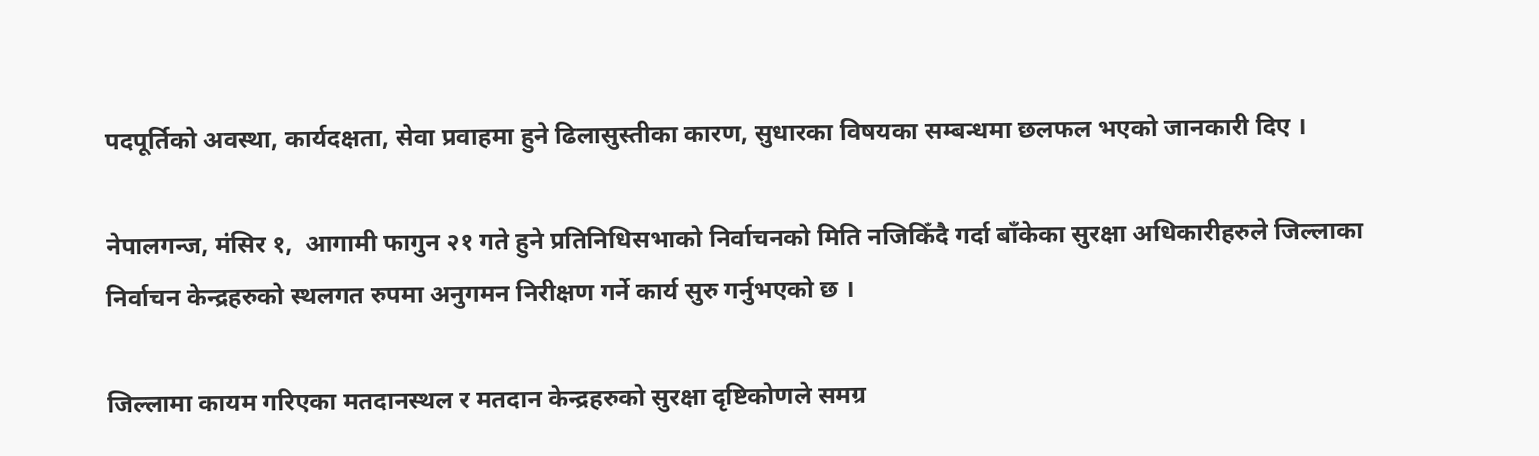पदपूर्तिको अवस्था, कार्यदक्षता, सेवा प्रवाहमा हुने ढिलासुस्तीका कारण, सुधारका विषयका सम्बन्धमा छलफल भएको जानकारी दिए ।

नेपालगन्ज, मंसिर १,  आगामी फागुन २१ गते हुने प्रतिनिधिसभाको निर्वाचनको मिति नजिकिँदै गर्दा बाँकेका सुरक्षा अधिकारीहरुले जिल्लाका निर्वाचन केन्द्रहरुको स्थलगत रुपमा अनुगमन निरीक्षण गर्ने कार्य सुरु गर्नुभएको छ ।

जिल्लामा कायम गरिएका मतदानस्थल र मतदान केन्द्रहरुको सुरक्षा दृष्टिकोणले समग्र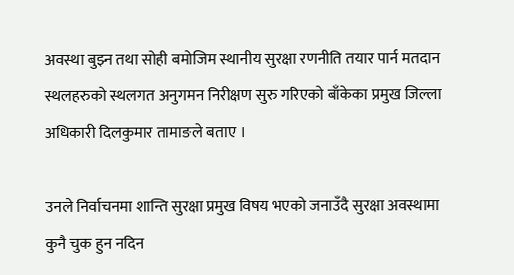अवस्था बुझ्न तथा सोही बमोजिम स्थानीय सुरक्षा रणनीति तयार पार्न मतदान स्थलहरुको स्थलगत अनुगमन निरीक्षण सुरु गरिएको बाँकेका प्रमुख जिल्ला अधिकारी दिलकुमार तामाङले बताए ।

उनले निर्वाचनमा शान्ति सुरक्षा प्रमुख विषय भएको जनाउँदै सुरक्षा अवस्थामा कुनै चुक हुन नदिन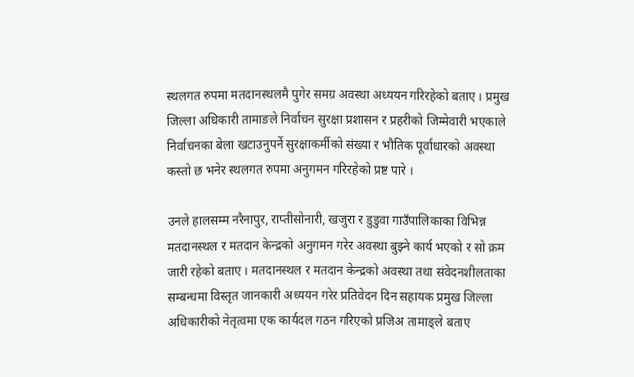स्थलगत रुपमा मतदानस्थलमै पुगेर समग्र अवस्था अध्ययन गरिरहेको बताए । प्रमुख जिल्ला अधिकारी तामाङले निर्वाचन सुरक्षा प्रशासन र प्रहरीको जिम्मेवारी भएकाले निर्वाचनका बेला खटाउनुपर्ने सुरक्षाकर्मीको संख्या र भौतिक पूर्वाधारको अवस्था कस्तो छ भनेर स्थलगत रुपमा अनुगमन गरिरहेको प्रष्ट पारे ।

उनले हालसम्म नरैनापुर, राप्तीसोनारी, खजुरा र डुडुवा गाउँपालिकाका विभिन्न मतदानस्थल र मतदान केन्द्रको अनुगमन गरेर अवस्था बुझ्ने कार्य भएको र सो क्रम जारी रहेको बताए । मतदानस्थल र मतदान केन्द्रको अवस्था तथा संवेदनशीलताका सम्बन्धमा विस्तृत जानकारी अध्ययन गरेर प्रतिवेदन दिन सहायक प्रमुख जिल्ला अधिकारीको नेतृत्वमा एक कार्यदल गठन गरिएको प्रजिअ तामाङ्ले बताए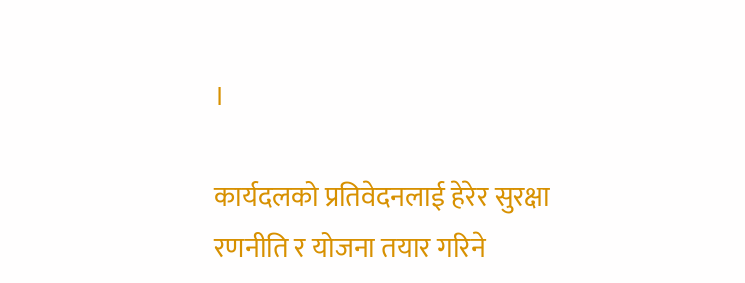।

कार्यदलको प्रतिवेदनलाई हेरेर सुरक्षा रणनीति र योजना तयार गरिने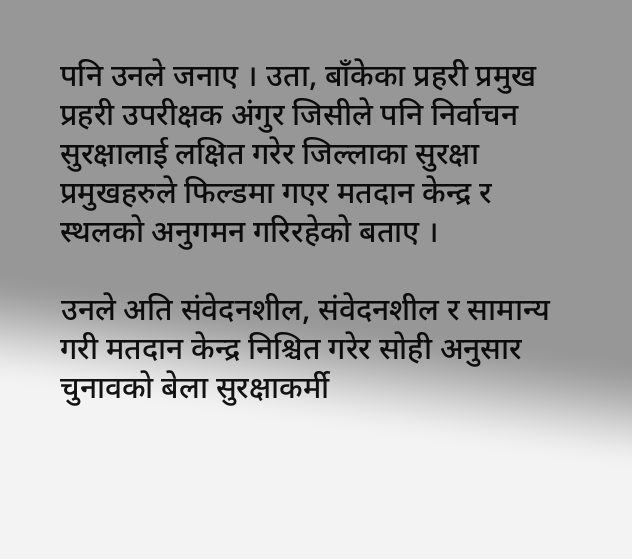पनि उनले जनाए । उता, बाँकेका प्रहरी प्रमुख प्रहरी उपरीक्षक अंगुर जिसीले पनि निर्वाचन सुरक्षालाई लक्षित गरेर जिल्लाका सुरक्षा प्रमुखहरुले फिल्डमा गएर मतदान केन्द्र र स्थलको अनुगमन गरिरहेको बताए ।

उनले अति संवेदनशील, संवेदनशील र सामान्य गरी मतदान केन्द्र निश्चित गरेर सोही अनुसार चुनावको बेला सुरक्षाकर्मी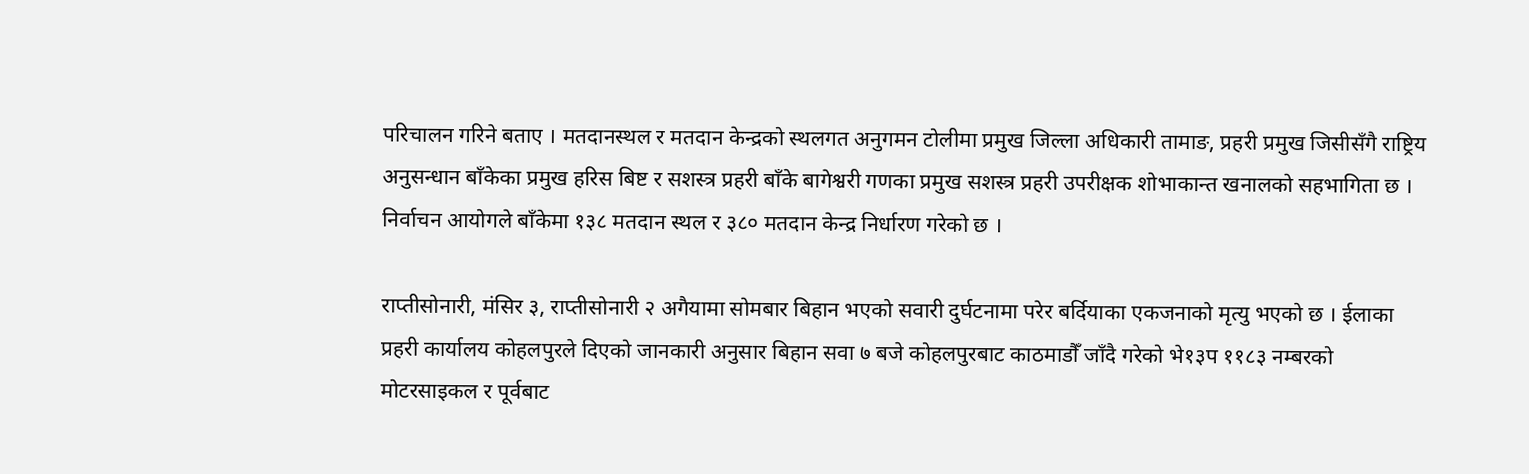परिचालन गरिने बताए । मतदानस्थल र मतदान केन्द्रको स्थलगत अनुगमन टोलीमा प्रमुख जिल्ला अधिकारी तामाङ, प्रहरी प्रमुख जिसीसँगै राष्ट्रिय अनुसन्धान बाँकेका प्रमुख हरिस बिष्ट र सशस्त्र प्रहरी बाँके बागेश्वरी गणका प्रमुख सशस्त्र प्रहरी उपरीक्षक शोभाकान्त खनालको सहभागिता छ । निर्वाचन आयोगले बाँकेमा १३८ मतदान स्थल र ३८० मतदान केन्द्र निर्धारण गरेको छ ।

राप्तीसोनारी, मंसिर ३, राप्तीसोनारी २ अगैयामा सोमबार बिहान भएको सवारी दुर्घटनामा परेर बर्दियाका एकजनाको मृत्यु भएको छ । ईलाका प्रहरी कार्यालय कोहलपुरले दिएको जानकारी अनुसार बिहान सवा ७ बजे कोहलपुरबाट काठमाडौँ जाँदै गरेको भे१३प ११८३ नम्बरको मोटरसाइकल र पूर्वबाट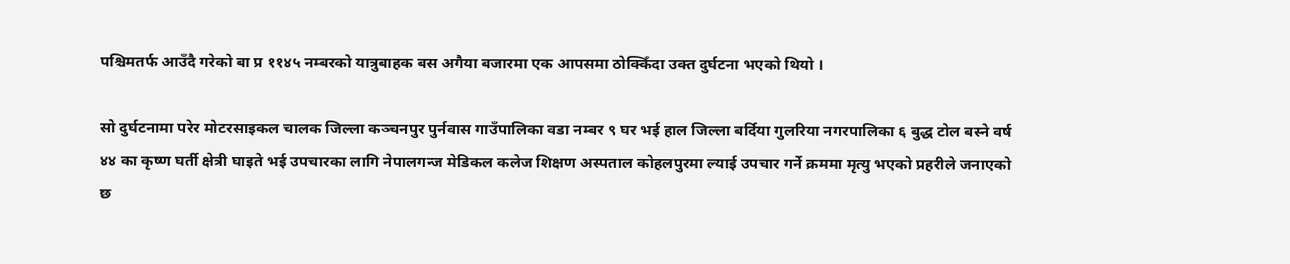पश्चिमतर्फ आउँदै गरेको बा प्र ११४५ नम्बरको यात्रुबाहक बस अगैया बजारमा एक आपसमा ठोक्किँदा उक्त दुर्घटना भएको थियो ।

सो दुर्घटनामा परेर मोटरसाइकल चालक जिल्ला कञ्चनपुर पुर्नवास गाउँपालिका वडा नम्बर ९ घर भई हाल जिल्ला बर्दिया गुलरिया नगरपालिका ६ बुद्ध टोल बस्ने वर्ष ४४ का कृष्ण घर्ती क्षेत्री घाइते भई उपचारका लागि नेपालगन्ज मेडिकल कलेज शिक्षण अस्पताल कोहलपुरमा ल्याई उपचार गर्ने क्रममा मृत्यु भएको प्रहरीले जनाएको छ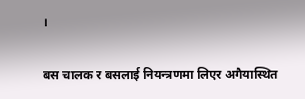।

बस चालक र बसलाई नियन्त्रणमा लिएर अगैयास्थित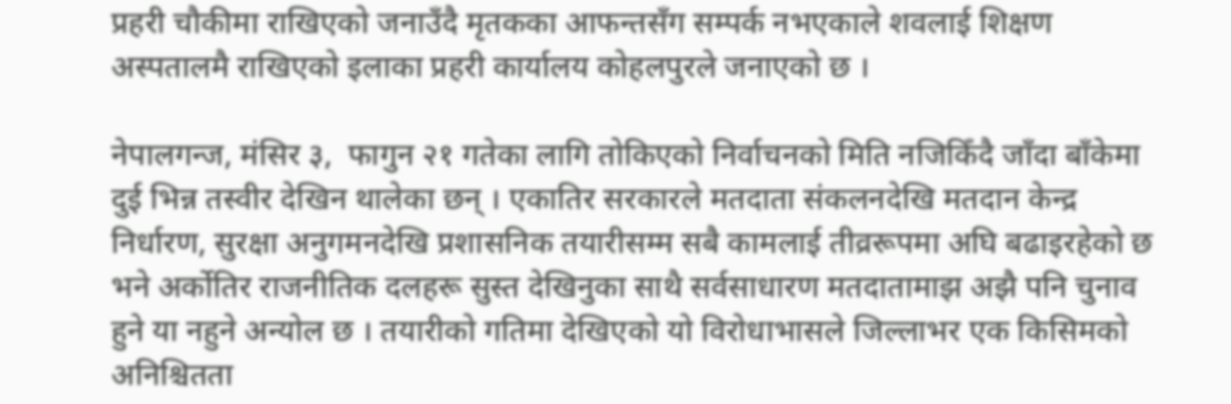प्रहरी चौकीमा राखिएको जनाउँदै मृतकका आफन्तसँग सम्पर्क नभएकाले शवलाई शिक्षण अस्पतालमै राखिएको इलाका प्रहरी कार्यालय कोहलपुरले जनाएको छ ।

नेपालगन्ज, मंसिर ३,  फागुन २१ गतेका लागि तोकिएको निर्वाचनको मिति नजिकिँदै जाँदा बाँकेमा दुई भिन्न तस्वीर देखिन थालेका छन् । एकातिर सरकारले मतदाता संकलनदेखि मतदान केन्द्र निर्धारण, सुरक्षा अनुगमनदेखि प्रशासनिक तयारीसम्म सबै कामलाई तीव्ररूपमा अघि बढाइरहेको छ भने अर्कोतिर राजनीतिक दलहरू सुस्त देखिनुका साथै सर्वसाधारण मतदातामाझ अझै पनि चुनाव हुने या नहुने अन्योल छ । तयारीको गतिमा देखिएको यो विरोधाभासले जिल्लाभर एक किसिमको अनिश्चितता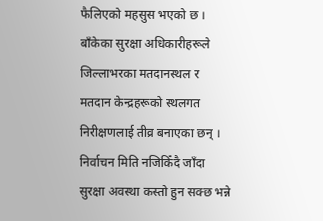फैलिएको महसुस भएको छ ।
बाँकेका सुरक्षा अधिकारीहरूले जिल्लाभरका मतदानस्थल र मतदान केन्द्रहरूको स्थलगत निरीक्षणलाई तीव्र बनाएका छन् । निर्वाचन मिति नजिकिँदै जाँदा सुरक्षा अवस्था कस्तो हुन सक्छ भन्ने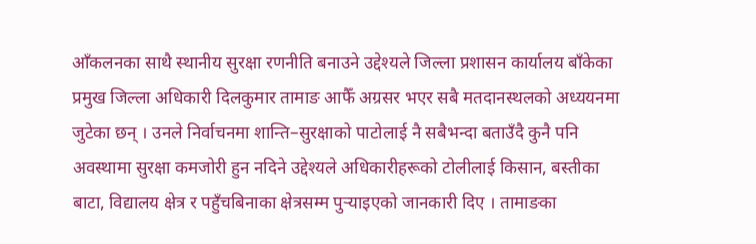आँकलनका साथै स्थानीय सुरक्षा रणनीति बनाउने उद्देश्यले जिल्ला प्रशासन कार्यालय बाँकेका प्रमुख जिल्ला अधिकारी दिलकुमार तामाङ आफैँ अग्रसर भएर सबै मतदानस्थलको अध्ययनमा जुटेका छन् । उनले निर्वाचनमा शान्ति–सुरक्षाको पाटोलाई नै सबैभन्दा बताउँदै कुनै पनि अवस्थामा सुरक्षा कमजोरी हुन नदिने उद्देश्यले अधिकारीहरूको टोलीलाई किसान, बस्तीका बाटा, विद्यालय क्षेत्र र पहुँचबिनाका क्षेत्रसम्म पुर्‍याइएको जानकारी दिए । तामाङका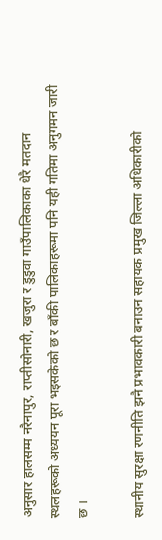अनुसार हालसम्म नरैनापुर, राप्तीसोनारी, खजुरा र डुडुवा गाउँपालिकाका धेरै मतदान स्थलहरूको अध्ययन पूरा भइसकेको छ र बाँकी पालिकाहरूमा पनि यही गतिमा अनुगमन जारी छ ।

स्थानीय सुरक्षा रणनीति झनै प्रभावकारी बनाउन सहायक प्रमुख जिल्ला अधिकारीको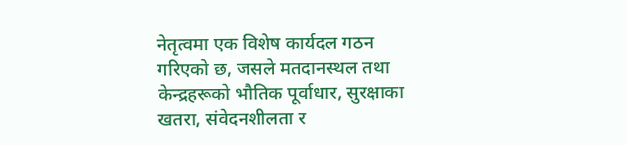नेतृत्वमा एक विशेष कार्यदल गठन गरिएको छ, जसले मतदानस्थल तथा केन्द्रहरूको भौतिक पूर्वाधार, सुरक्षाका खतरा, संवेदनशीलता र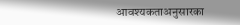आवश्यकताअनुसारका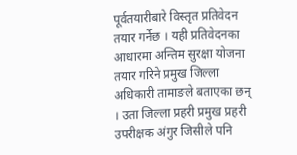पूर्वतयारीबारे विस्तृत प्रतिवेदन तयार गर्नेछ । यही प्रतिवेदनका आधारमा अन्तिम सुरक्षा योजना तयार गरिने प्रमुख जिल्ला अधिकारी तामाङले बताएका छन् । उता जिल्ला प्रहरी प्रमुख प्रहरी उपरीक्षक अंगुर जिसीले पनि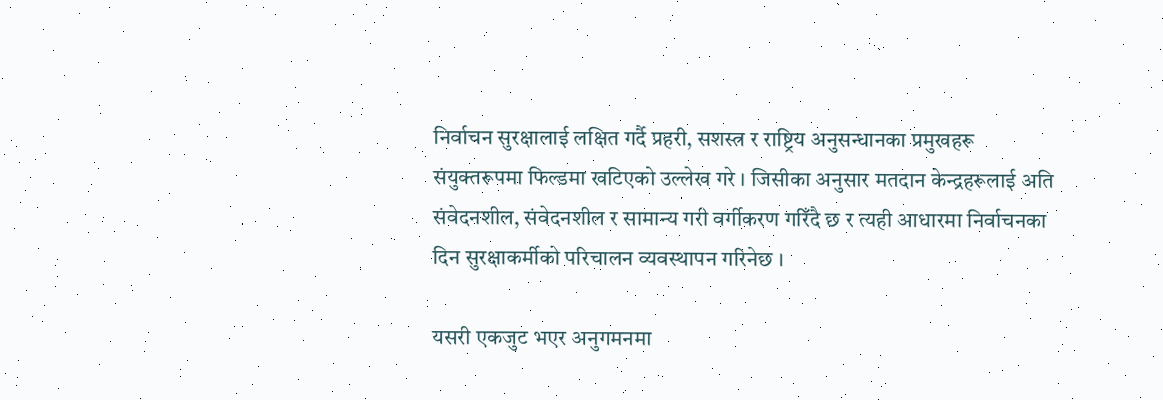निर्वाचन सुरक्षालाई लक्षित गर्दै प्रहरी, सशस्त्र र राष्ट्रिय अनुसन्धानका प्रमुखहरू संयुक्तरूपमा फिल्डमा खटिएको उल्लेख गरे । जिसीका अनुसार मतदान केन्द्रहरूलाई अति संवेदनशील, संवेदनशील र सामान्य गरी वर्गीकरण गरिँदै छ र त्यही आधारमा निर्वाचनका दिन सुरक्षाकर्मीको परिचालन व्यवस्थापन गरिनेछ ।

यसरी एकजुट भएर अनुगमनमा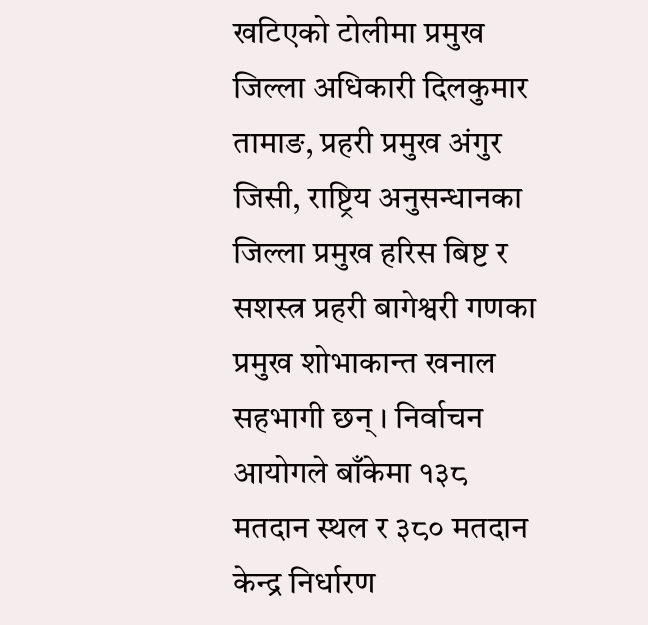खटिएको टोलीमा प्रमुख जिल्ला अधिकारी दिलकुमार तामाङ, प्रहरी प्रमुख अंगुर जिसी, राष्ट्रिय अनुसन्धानका जिल्ला प्रमुख हरिस बिष्ट र सशस्त्र प्रहरी बागेश्वरी गणका प्रमुख शोभाकान्त खनाल सहभागी छन् । निर्वाचन आयोगले बाँकेमा १३८ मतदान स्थल र ३८० मतदान केन्द्र निर्धारण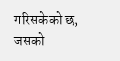गरिसकेको छ, जसको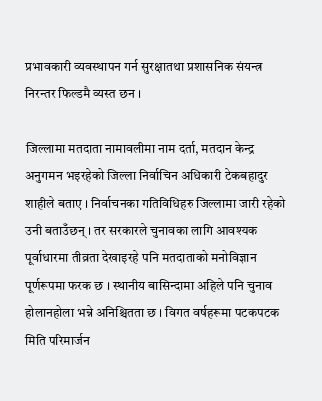प्रभावकारी व्यवस्थापन गर्न सुरक्षातथा प्रशासनिक संयन्त्र निरन्तर फिल्डमै व्यस्त छन ।

जिल्लामा मतदाता नामावलीमा नाम दर्ता, मतदान केन्द्र अनुगमन भइरहेको जिल्ला निर्वाचिन अधिकारी टेकबहादुर शाहीले बताए । निर्वाचनका गतिविधिहरु जिल्लामा जारी रहेको उनी बताउँछन् । तर सरकारले चुनावका लागि आवश्यक पूर्वाधारमा तीव्रता देखाइरहे पनि मतदाताको मनोविज्ञान पूर्णरूपमा फरक छ । स्थानीय बासिन्दामा अहिले पनि चुनाव होलानहोला भन्ने अनिश्चितता छ । विगत वर्षहरूमा पटकपटक मिति परिमार्जन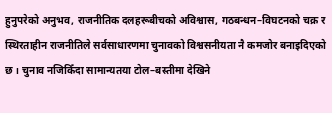हुनुपरेको अनुभव, राजनीतिक दलहरूबीचको अविश्वास, गठबन्धन–विघटनको चक्र र स्थिरताहीन राजनीतिले सर्वसाधारणमा चुनावको विश्वसनीयता नै कमजोर बनाइदिएको छ । चुनाव नजिकिँदा सामान्यतया टोल–बस्तीमा देखिने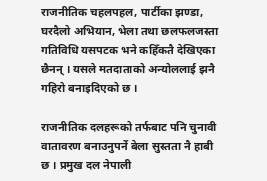राजनीतिक चहलपहल, पार्टीका झण्डा, घरदैलो अभियान, भेला तथा छलफलजस्ता गतिविधि यसपटक भने कहिँकतै देखिएका छैनन् । यसले मतदाताको अन्योललाई झनै गहिरो बनाइदिएको छ ।

राजनीतिक दलहरूको तर्फबाट पनि चुनावी वातावरण बनाउनुपर्ने बेला सुस्तता नै हाबी छ । प्रमुख दल नेपाली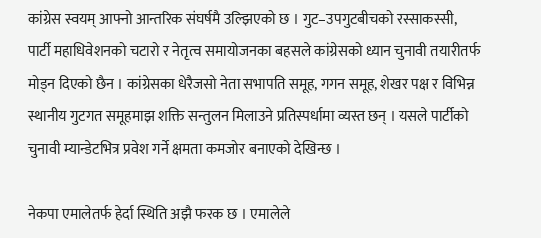कांग्रेस स्वयम् आफ्नो आन्तरिक संघर्षमै उल्झिएको छ । गुट–उपगुटबीचको रस्साकस्सी, पार्टी महाधिवेशनको चटारो र नेतृत्व समायोजनका बहसले कांग्रेसको ध्यान चुनावी तयारीतर्फ मोड्न दिएको छैन । कांग्रेसका धेरैजसो नेता सभापति समूह, गगन समूह, शेखर पक्ष र विभिन्न स्थानीय गुटगत समूहमाझ शक्ति सन्तुलन मिलाउने प्रतिस्पर्धामा व्यस्त छन् । यसले पार्टीको चुनावी म्यान्डेटभित्र प्रवेश गर्ने क्षमता कमजोर बनाएको देखिन्छ ।

नेकपा एमालेतर्फ हेर्दा स्थिति अझै फरक छ । एमालेले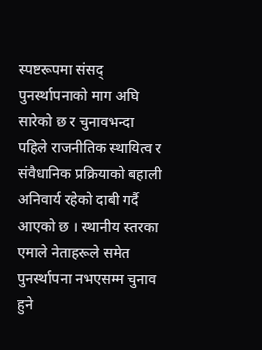स्पष्टरूपमा संसद् पुनर्स्थापनाको माग अघि सारेको छ र चुनावभन्दा पहिले राजनीतिक स्थायित्व र संवैधानिक प्रक्रियाको बहाली अनिवार्य रहेको दाबी गर्दै आएको छ । स्थानीय स्तरका एमाले नेताहरूले समेत पुनर्स्थापना नभएसम्म चुनाव हुने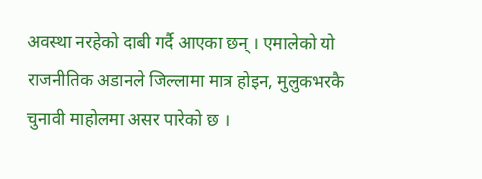अवस्था नरहेको दाबी गर्दै आएका छन् । एमालेको यो राजनीतिक अडानले जिल्लामा मात्र होइन, मुलुकभरकै चुनावी माहोलमा असर पारेको छ ।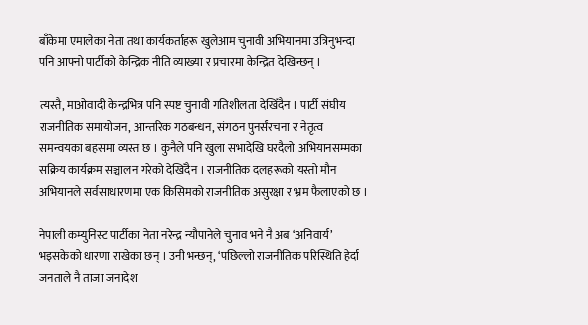बाँकेमा एमालेका नेता तथा कार्यकर्ताहरू खुलेआम चुनावी अभियानमा उत्रिनुभन्दा पनि आफ्नो पार्टीको केन्द्रिक नीति व्याख्या र प्रचारमा केन्द्रित देखिन्छन् ।

त्यस्तै, माओवादी केन्द्रभित्र पनि स्पष्ट चुनावी गतिशीलता देखिँदैन । पार्टी संघीय राजनीतिक समायोजन, आन्तरिक गठबन्धन, संगठन पुनर्संरचना र नेतृत्व समन्वयका बहसमा व्यस्त छ । कुनैले पनि खुला सभादेखि घरदैलो अभियानसम्मका सक्रिय कार्यक्रम सञ्चालन गरेको देखिँदैन । राजनीतिक दलहरूको यस्तो मौन अभियानले सर्वसाधारणमा एक किसिमको राजनीतिक असुरक्षा र भ्रम फैलाएको छ ।

नेपाली कम्युनिस्ट पार्टीका नेता नरेन्द्र न्यौपानेले चुनाव भने नै अब ‘अनिवार्य’ भइसकेको धारणा राखेका छन् । उनी भन्छन्, ‘पछिल्लो राजनीतिक परिस्थिति हेर्दा जनताले नै ताजा जनादेश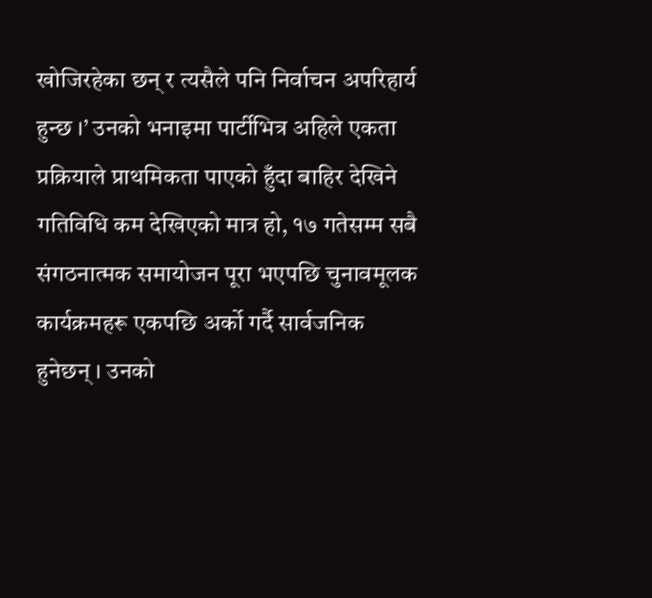खोजिरहेका छन् र त्यसैले पनि निर्वाचन अपरिहार्य हुन्छ ।’ उनको भनाइमा पार्टीभित्र अहिले एकता प्रक्रियाले प्राथमिकता पाएको हुँदा बाहिर देखिने गतिविधि कम देखिएको मात्र हो, १७ गतेसम्म सबै संगठनात्मक समायोजन पूरा भएपछि चुनावमूलक कार्यक्रमहरू एकपछि अर्को गर्दै सार्वजनिक हुनेछन् । उनको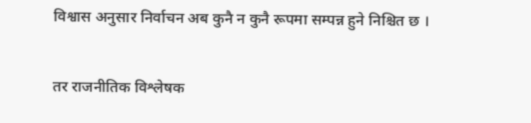विश्वास अनुसार निर्वाचन अब कुनै न कुनै रूपमा सम्पन्न हुने निश्चित छ ।

तर राजनीतिक विश्लेषक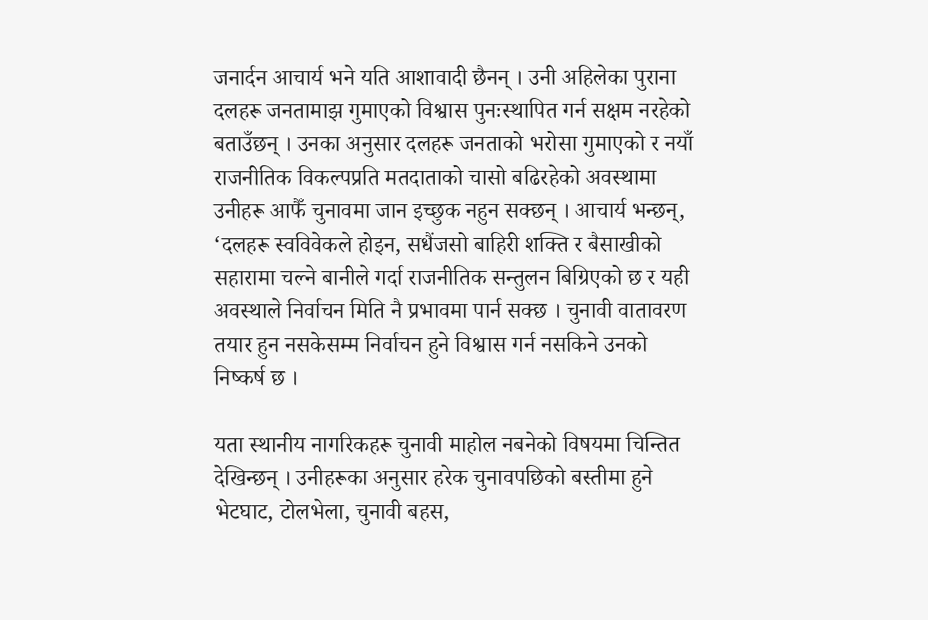जनार्दन आचार्य भने यति आशावादी छैनन् । उनी अहिलेका पुराना दलहरू जनतामाझ गुमाएको विश्वास पुनःस्थापित गर्न सक्षम नरहेको बताउँछन् । उनका अनुसार दलहरू जनताको भरोसा गुमाएको र नयाँ राजनीतिक विकल्पप्रति मतदाताको चासो बढिरहेको अवस्थामा उनीहरू आफैँ चुनावमा जान इच्छुक नहुन सक्छन् । आचार्य भन्छन्, ‘दलहरू स्वविवेकले होइन, सधैंजसो बाहिरी शक्ति र बैसाखीको सहारामा चल्ने बानीले गर्दा राजनीतिक सन्तुलन बिग्रिएको छ र यही अवस्थाले निर्वाचन मिति नै प्रभावमा पार्न सक्छ । चुनावी वातावरण तयार हुन नसकेसम्म निर्वाचन हुने विश्वास गर्न नसकिने उनको निष्कर्ष छ ।

यता स्थानीय नागरिकहरू चुनावी माहोल नबनेको विषयमा चिन्तित देखिन्छन् । उनीहरूका अनुसार हरेक चुनावपछिको बस्तीमा हुने भेटघाट, टोलभेला, चुनावी बहस,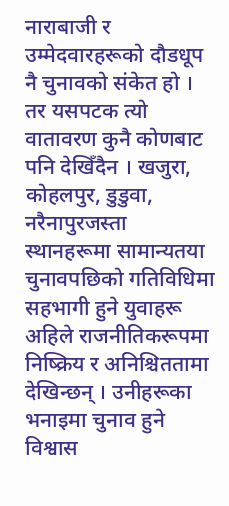नाराबाजी र उम्मेदवारहरूको दौडधूप नै चुनावको संकेत हो । तर यसपटक त्यो वातावरण कुनै कोणबाट पनि देखिँदैन । खजुरा, कोहलपुर, डुडुवा, नरैनापुरजस्ता स्थानहरूमा सामान्यतया चुनावपछिको गतिविधिमा सहभागी हुने युवाहरू अहिले राजनीतिकरूपमा निष्क्रिय र अनिश्चिततामा देखिन्छन् । उनीहरूका भनाइमा चुनाव हुने विश्वास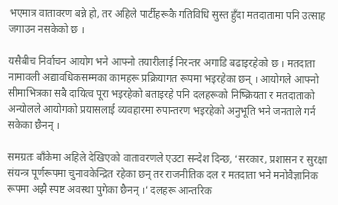भएमात्र वातावरण बन्ने हो, तर अहिले पार्टीहरूकै गतिविधि सुस्त हुँदा मतदातामा पनि उत्साह जगाउन नसकेको छ ।

यसैबीच निर्वाचन आयोग भने आफ्नो तयारीलाई निरन्तर अगाडि बढाइरहेको छ । मतदाता नामावली अद्यावधिकसम्मका कामहरू प्रक्रियागत रूपमा भइरहेका छन् । आयोगले आफ्नो सीमाभित्रका सबै दायित्व पूरा भइरहेको बताइरहे पनि दलहरूको निष्क्रियता र मतदाताको अन्योलले आयोगको प्रयासलाई व्यवहारमा रुपान्तरण भइरहेको अनुभूति भने जनताले गर्न सकेका छैनन् ।

समग्रतः बाँकेमा अहिले देखिएको वातावरणले एउटा सन्देश दिन्छ, ‘सरकार, प्रशासन र सुरक्षा संयन्त्र पूर्णरूपमा चुनावकेन्द्रित रहेका छन् तर राजनीतिक दल र मतदाता भने मनोवैज्ञानिक रूपमा अझै स्पष्ट अवस्था पुगेका छैनन् ।’ दलहरू आन्तरिक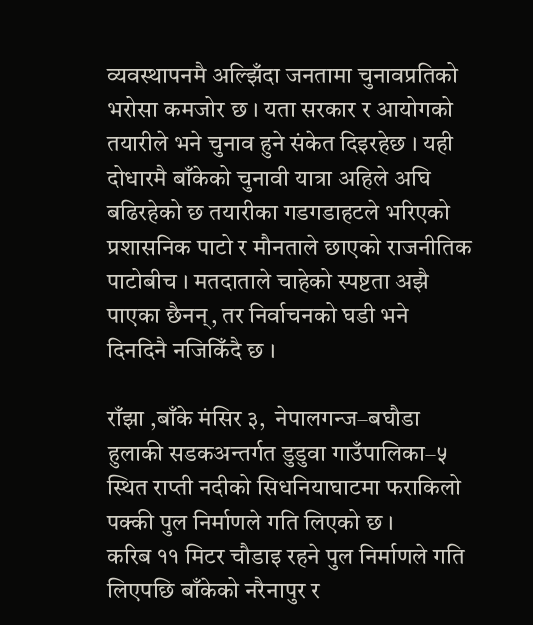व्यवस्थापनमै अल्झिँदा जनतामा चुनावप्रतिको भरोसा कमजोर छ । यता सरकार र आयोगको तयारीले भने चुनाव हुने संकेत दिइरहेछ । यही दोधारमै बाँकेको चुनावी यात्रा अहिले अघि बढिरहेको छ तयारीका गडगडाहटले भरिएको प्रशासनिक पाटो र मौनताले छाएको राजनीतिक पाटोबीच । मतदाताले चाहेको स्पष्टता अझै पाएका छैनन्, तर निर्वाचनको घडी भने दिनदिनै नजिकिँदै छ ।

राँझा ,बाँके मंसिर ३,  नेपालगन्ज–बघौडा हुलाकी सडकअन्तर्गत डुडुवा गाउँपालिका–५ स्थित राप्ती नदीको सिधनियाघाटमा फराकिलो पक्की पुल निर्माणले गति लिएको छ ।
करिब ११ मिटर चौडाइ रहने पुल निर्माणले गति लिएपछि बाँकेको नरैनापुर र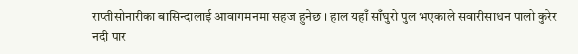राप्तीसोनारीका बासिन्दालाई आवागमनमा सहज हुनेछ । हाल यहाँ साँघुरो पुल भएकाले सवारीसाधन पालो कुरेर नदी पार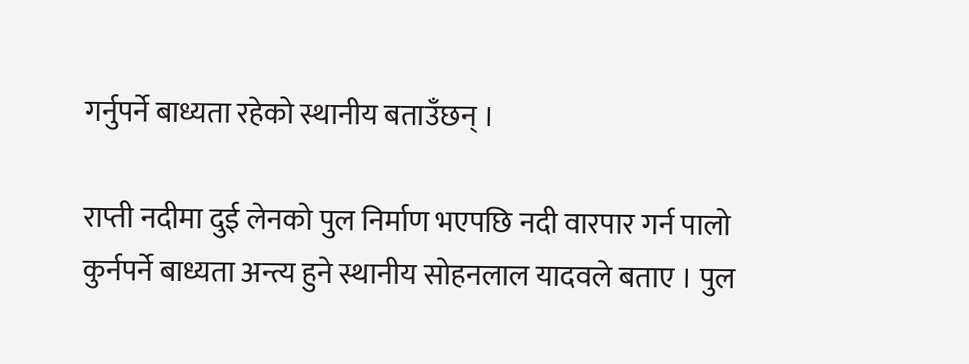गर्नुपर्ने बाध्यता रहेको स्थानीय बताउँछन् ।

राप्ती नदीमा दुई लेनको पुल निर्माण भएपछि नदी वारपार गर्न पालो कुर्नपर्ने बाध्यता अन्त्य हुने स्थानीय सोहनलाल यादवले बताए । पुल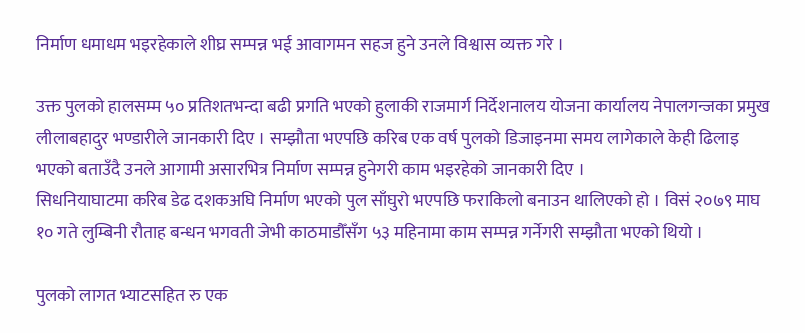निर्माण धमाधम भइरहेकाले शीघ्र सम्पन्न भई आवागमन सहज हुने उनले विश्वास व्यक्त गरे ।

उक्त पुलको हालसम्म ५० प्रतिशतभन्दा बढी प्रगति भएको हुलाकी राजमार्ग निर्देशनालय योजना कार्यालय नेपालगन्जका प्रमुख लीलाबहादुर भण्डारीले जानकारी दिए । सम्झौता भएपछि करिब एक वर्ष पुलको डिजाइनमा समय लागेकाले केही ढिलाइ भएको बताउँदै उनले आगामी असारभित्र निर्माण सम्पन्न हुनेगरी काम भइरहेको जानकारी दिए ।
सिधनियाघाटमा करिब डेढ दशकअघि निर्माण भएको पुल साँघुरो भएपछि फराकिलो बनाउन थालिएको हो । विसं २०७९ माघ १० गते लुम्बिनी रौताह बन्धन भगवती जेभी काठमाडौँसँग ५३ महिनामा काम सम्पन्न गर्नेगरी सम्झौता भएको थियो ।

पुलको लागत भ्याटसहित रु एक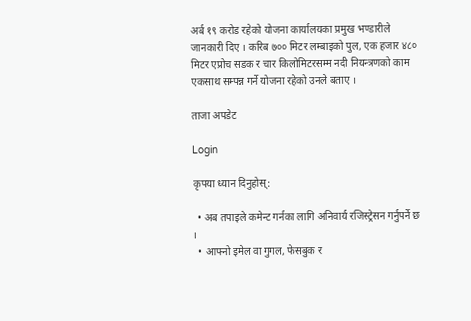अर्ब १९ करोड रहेको योजना कार्यालयका प्रमुख भण्डारीले जानकारी दिए । करिब ७०० मिटर लम्बाइको पुल, एक हजार ४८० मिटर एप्रोच सडक र चार किलोमिटरसम्म नदी नियन्त्रणको काम एकसाथ सम्पन्न गर्ने योजना रहेको उनले बताए ।

ताजा अपडेट

Login

कृपया ध्यान दिनुहोस्:

  • अब तपाइले कमेन्ट गर्नका लागि अनिवार्य रजिस्ट्रेसन गर्नुपर्ने छ ।
  • आफ्नो इमेल वा गुगल, फेसबुक र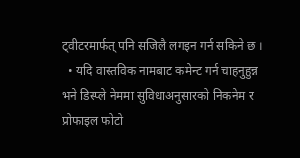ट्वीटरमार्फत् पनि सजिलै लगइन गर्न सकिने छ ।
  • यदि वास्तविक नामबाट कमेन्ट गर्न चाहनुहुन्न भने डिस्प्ले नेममा सुविधाअनुसारको निकनेम र प्रोफाइल फोटो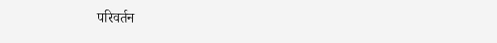परिवर्तन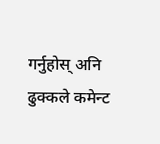गर्नुहोस् अनि ढुक्कले कमेन्ट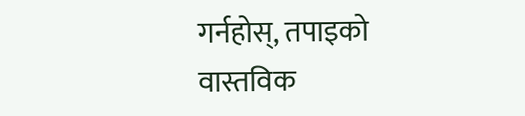गर्नहोस्, तपाइको वास्तविक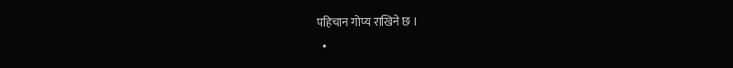पहिचान गोप्य राखिने छ ।
  •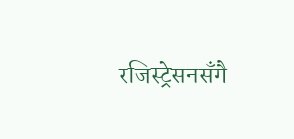रजिस्ट्रेसनसँगै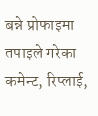बन्ने प्रोफाइमा तपाइले गरेका कमेन्ट, रिप्लाई,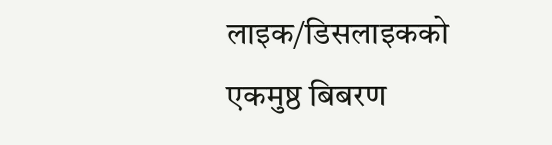लाइक/डिसलाइकको एकमुष्ठ बिबरण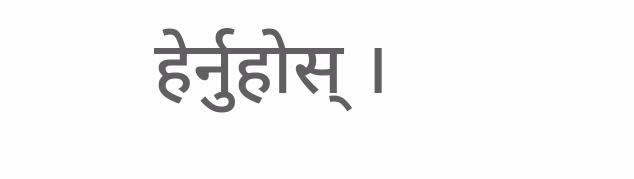हेर्नुहोस् ।